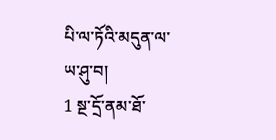པི་ལ་ཏོའི་མདུན་ལ་ཡ་ཤུ་བ།
1 སྔ་དྲོ་ནམ་ཐོ་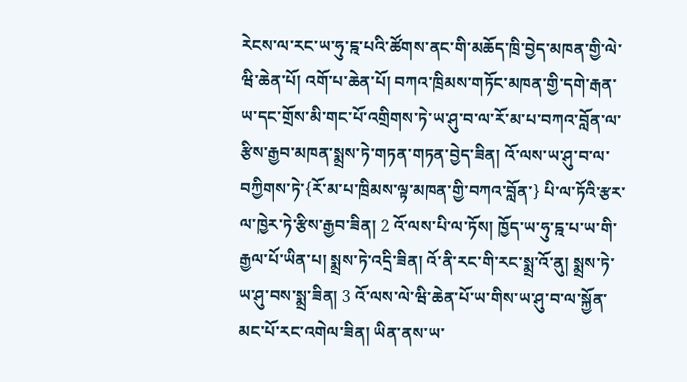རེངས་ལ་རང་ཡ་ཧུ་དྰ་པའི་ཚོགས་ནང་གི་མཆོད་ཁྲི་བྱེད་མཁན་གྱི་ལེ་ཝི་ཆེན་པོ། འགོ་པ་ཆེན་པོ། བཀའ་ཁྲིམས་གཏོང་མཁན་གྱི་དགེ་རྒན་ཡ་དང་གྲོས་མི་གང་པོ་འགྲིགས་ཏེ་ཡ་ཤུ་བ་ལ་རོ་མ་པ་བཀའ་བློན་ལ་རྩིས་རྒྱབ་མཁན་སྨྲས་ཏེ་གཏན་གཏན་བྱེད་ཟིན། འོ་ལས་ཡ་ཤུ་བ་ལ་བཀྱིགས་ཏེ་{རོ་མ་པ་ཁྲིམས་ལྟ་མཁན་གྱི་བཀའ་བློན་} པི་ལ་ཏོའི་རྩར་ལ་ཁྱེར་ཏེ་རྩིས་རྒྱབ་ཟིན། 2 འོ་ལས་པི་ལ་ཏོས། ཁྱོད་ཡ་ཧུ་དྰ་པ་ཡ་གི་རྒྱལ་པོ་ཡིན་པ། སྨྲས་ཏེ་འདྲི་ཟིན། འོ་ནི་རང་གི་རང་སྨྲ་འོ་ནུ། སྨྲས་ཏེ་ཡ་ཤུ་བས་སྨྲ་ཟིན། 3 འོ་ལས་ལེ་ཝི་ཆེན་པོ་ཡ་གིས་ཡ་ཤུ་བ་ལ་སྐྱོན་མང་པོ་རང་འགེལ་ཟིན། ཡིན་ནས་ཡ་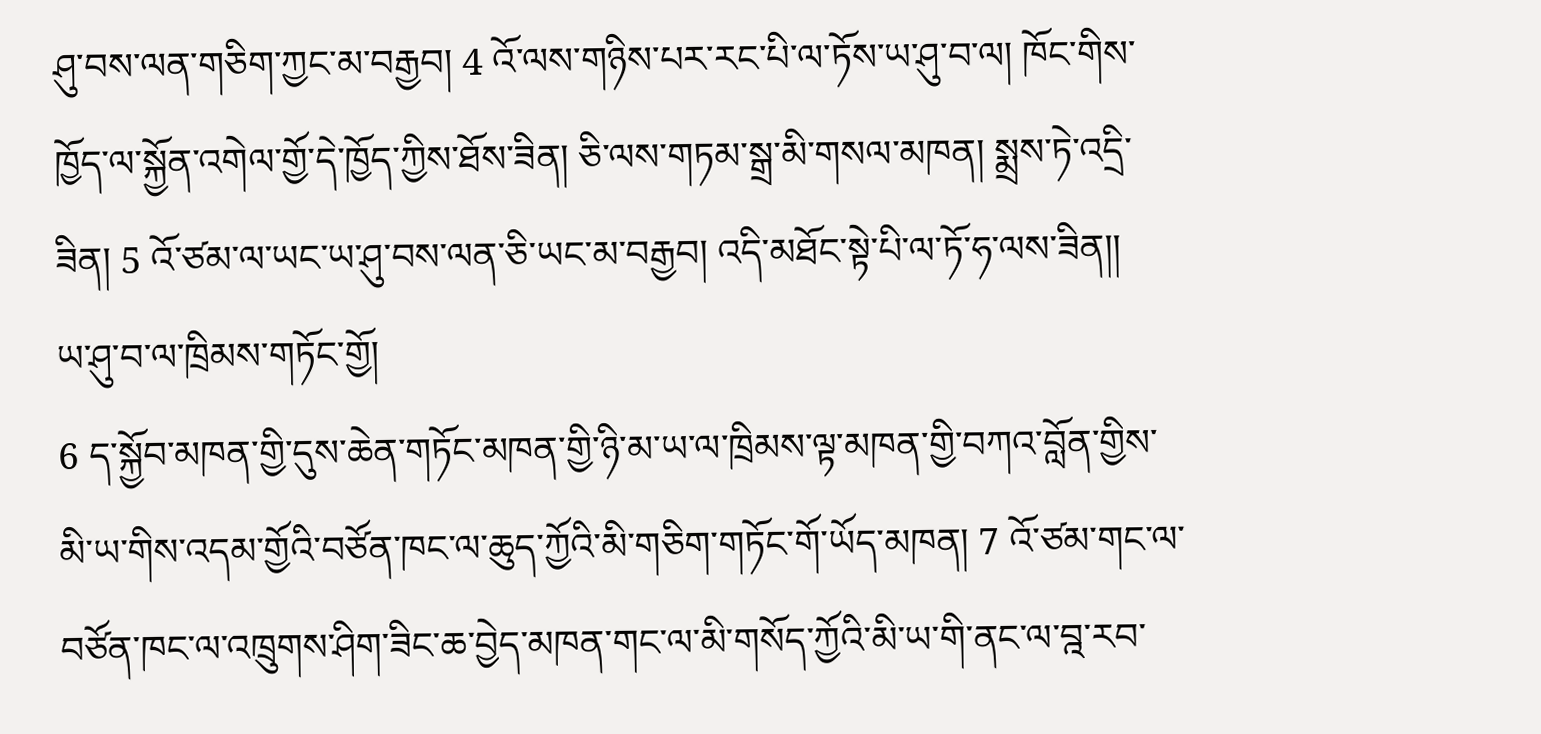ཤུ་བས་ལན་གཅིག་ཀྱང་མ་བརྒྱབ། 4 འོ་ལས་གཉིས་པར་རང་པི་ལ་ཏོས་ཡ་ཤུ་བ་ལ། ཁོང་གིས་ཁྱོད་ལ་སྐྱོན་འགེལ་གྱོ་དེ་ཁྱོད་ཀྱིས་ཐོས་ཟིན། ཅི་ལས་གཏམ་སྒྲ་མི་གསལ་མཁན། སྨྲས་ཏེ་འདྲི་ཟིན། 5 འོ་ཙམ་ལ་ཡང་ཡ་ཤུ་བས་ལན་ཅི་ཡང་མ་བརྒྱབ། འདི་མཐོང་སྟེ་པི་ལ་ཏོ་ཧ་ལས་ཟིན།།
ཡ་ཤུ་བ་ལ་ཁྲིམས་གཏོང་གྱོ།
6 ད་སྐྱོབ་མཁན་གྱི་དུས་ཆེན་གཏོང་མཁན་གྱི་ཉི་མ་ཡ་ལ་ཁྲིམས་ལྟ་མཁན་གྱི་བཀའ་བློན་གྱིས་མི་ཡ་གིས་འདམ་གྱོའི་བཙོན་ཁང་ལ་ཆུད་ཀྱོའི་མི་གཅིག་གཏོང་གོ་ཡོད་མཁན། 7 འོ་ཙམ་གང་ལ་བཙོན་ཁང་ལ་འཁྲུགས་ཤིག་ཟིང་ཆ་བྱེད་མཁན་གང་ལ་མི་གསོད་ཀྱོའི་མི་ཡ་གི་ནང་ལ་བྰ་རབ་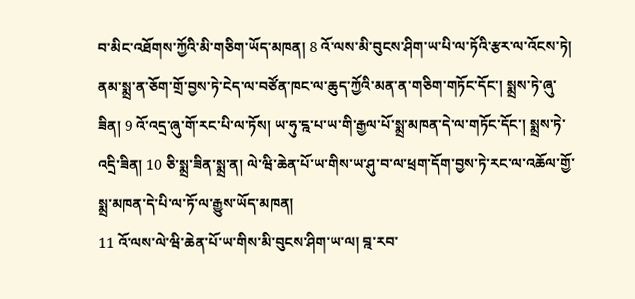བ་མིང་འཐོགས་ཀྱོའི་མི་གཅིག་ཡོད་མཁན། 8 འོ་ལས་མི་བུངས་ཤིག་ཡ་པི་ལ་ཏོའི་རྩར་ལ་འོངས་ཏེ། ནམ་སྨྲ་ན་ཅོག་གྲོ་བྱས་ཏེ་ངེད་ལ་བཙོན་ཁང་ལ་ཆུད་ཀྱོའི་མན་ན་གཅིག་གཏོང་དོང་། སྨྲས་ཏེ་ཞུ་ཟིན། 9 འོ་འདྲ་ཞུ་གོ་རང་པི་ལ་ཏོས། ཡ་ཧུ་དྰ་པ་ཡ་གི་རྒྱལ་པོ་སྨྲ་མཁན་དེ་ལ་གཏོང་དོང་། སྨྲས་ཏེ་འདྲི་ཟིན། 10 ཅི་སྨྲ་ཟིན་སྨྲ་ན། ལེ་ཝི་ཆེན་པོ་ཡ་གིས་ཡ་ཤུ་བ་ལ་ཕྲག་དོག་བྱས་ཏེ་རང་ལ་འཆོལ་གྱོ་སྨྲ་མཁན་དེ་པི་ལ་ཏོ་ལ་རྒྱུས་ཡོད་མཁན།
11 འོ་ལས་ལེ་ཝི་ཆེན་པོ་ཡ་གིས་མི་བུངས་ཤིག་ཡ་ལ། བྰ་རབ་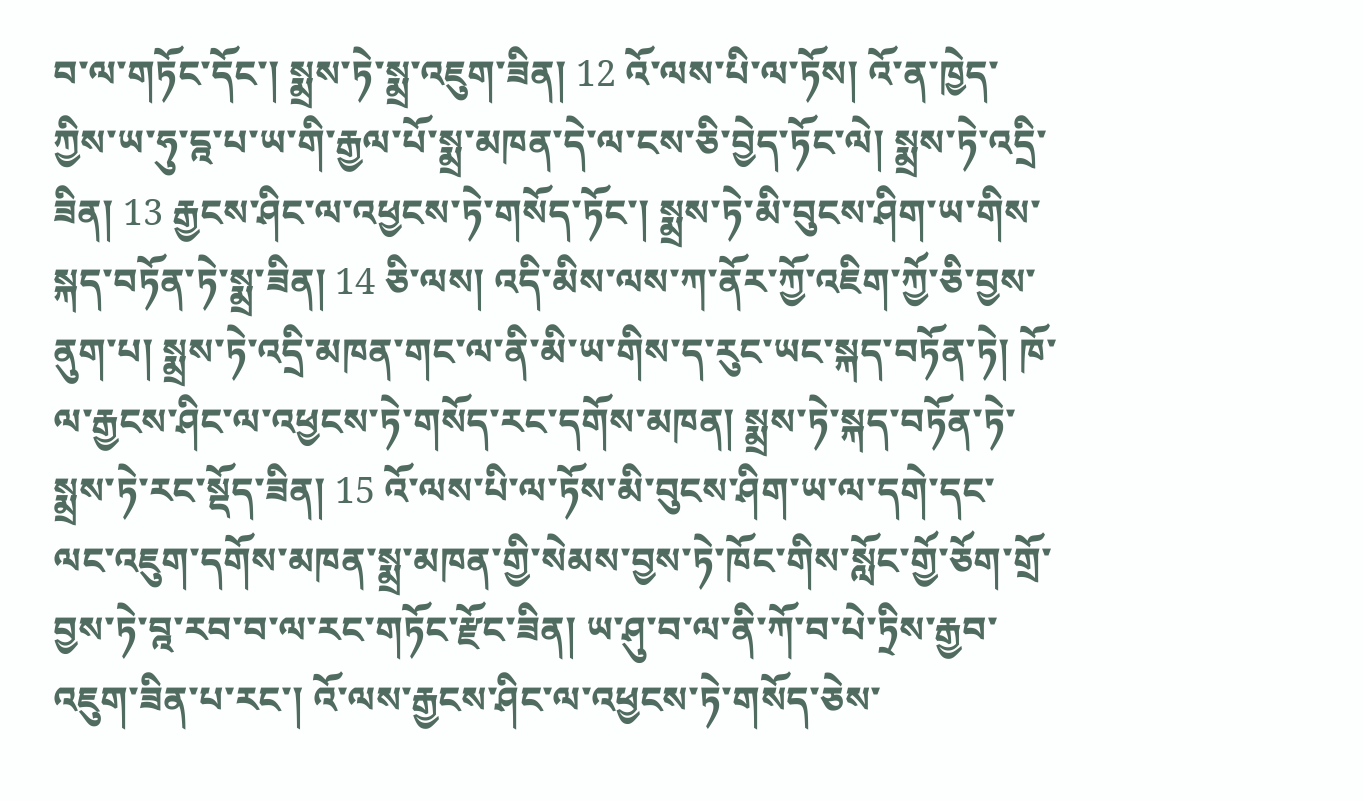བ་ལ་གཏོང་དོང་། སྨྲས་ཏེ་སྨྲ་འཇུག་ཟིན། 12 འོ་ལས་པི་ལ་ཏོས། འོ་ན་ཁྱེད་ཀྱིས་ཡ་ཧུ་དྰ་པ་ཡ་གི་རྒྱལ་པོ་སྨྲ་མཁན་དེ་ལ་ངས་ཅི་བྱེད་ཏོང་ལེ། སྨྲས་ཏེ་འདྲི་ཟིན། 13 རྒྱངས་ཤིང་ལ་འཕྱངས་ཏེ་གསོད་ཏོང་། སྨྲས་ཏེ་མི་བུངས་ཤིག་ཡ་གིས་སྐད་བཏོན་ཏེ་སྨྲ་ཟིན། 14 ཅི་ལས། འདི་མིས་ལས་ཀ་ནོར་ཀྱོ་འཇིག་ཀྱོ་ཅི་བྱས་ནུག་པ། སྨྲས་ཏེ་འདྲི་མཁན་གང་ལ་ནི་མི་ཡ་གིས་ད་རུང་ཡང་སྐད་བཏོན་ཏེ། ཁོ་ལ་རྒྱངས་ཤིང་ལ་འཕྱངས་ཏེ་གསོད་རང་དགོས་མཁན། སྨྲས་ཏེ་སྐད་བཏོན་ཏེ་སྨྲས་ཏེ་རང་སྡོད་ཟིན། 15 འོ་ལས་པི་ལ་ཏོས་མི་བུངས་ཤིག་ཡ་ལ་དགེ་དང་ལང་འཇུག་དགོས་མཁན་སྨྲ་མཁན་གྱི་སེམས་བྱས་ཏེ་ཁོང་གིས་སློང་གྱོ་ཅོག་གྲོ་བྱས་ཏེ་བྰ་རབ་བ་ལ་རང་གཏོང་རྫོང་ཟིན། ཡ་ཤུ་བ་ལ་ནི་ཀོ་བ་པེ་ཏྲིས་རྒྱབ་འཇུག་ཟིན་པ་རང་། འོ་ལས་རྒྱངས་ཤིང་ལ་འཕྱངས་ཏེ་གསོད་ཅེས་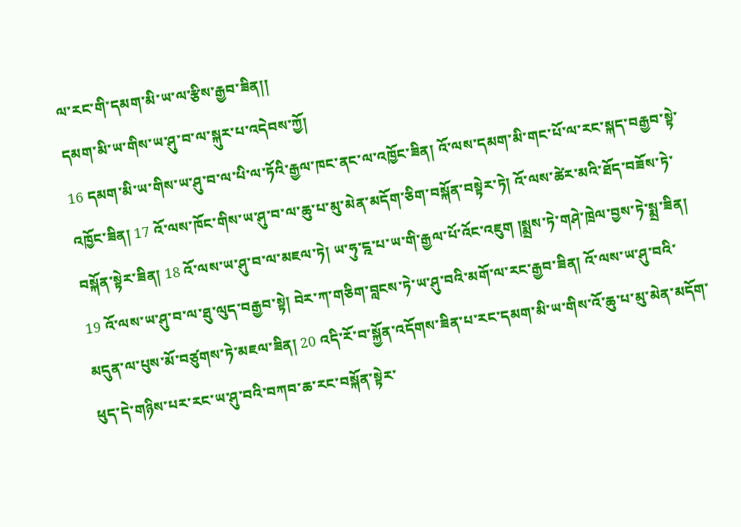ལ་རང་གི་དམག་མི་ཡ་ལ་རྩིས་རྒྱབ་ཟིན།།
དམག་མི་ཡ་གིས་ཡ་ཤུ་བ་ལ་སྐུར་པ་འདེབས་ཀྱོ།
16 དམག་མི་ཡ་གིས་ཡ་ཤུ་བ་ལ་པི་ལ་ཏོའི་རྒྱལ་ཁང་ནང་ལ་འཁྱོང་ཟིན། འོ་ལས་དམག་མི་གང་པོ་ལ་རང་སྐད་བརྒྱབ་སྟེ་འཁྱོང་ཟིན། 17 འོ་ལས་ཁོང་གིས་ཡ་ཤུ་བ་ལ་ཆུ་པ་མུ་མེན་མདོག་ཅིག་བསྐོན་བསྟེར་ཏེ། འོ་ལས་ཚེར་མའི་ཐོད་བཟོས་ཏེ་བསྐོན་སྟེར་ཟིན། 18 འོ་ལས་ཡ་ཤུ་བ་ལ་མཇལ་ཏེ། ཡ་ཧུ་དྰ་པ་ཡ་གི་རྒྱལ་པོ་འོང་འཇུག །སྨྲས་ཏེ་གཤེ་ཁྲེལ་བྱས་ཏེ་སྨྲ་ཟིན། 19 འོ་ལས་ཡ་ཤུ་བ་ལ་ཐུ་ལུད་བརྒྱབ་སྟེ། བེར་ཀ་གཅིག་བླངས་ཏེ་ཡ་ཤུ་བའི་མགོ་ལ་རང་རྒྱབ་ཟིན། འོ་ལས་ཡ་ཤུ་བའི་མདུན་ལ་པུས་མོ་བཙུགས་ཏེ་མཇལ་ཟིན། 20 འདི་རོ་བ་སྐྱོན་འདོགས་ཟིན་པ་རང་དམག་མི་ཡ་གིས་འོ་ཆུ་པ་མུ་མེན་མདོག་ཕུད་དེ་གཉིས་པར་རང་ཡ་ཤུ་བའི་བཀབ་ཆ་རང་བསྐོན་སྟེར་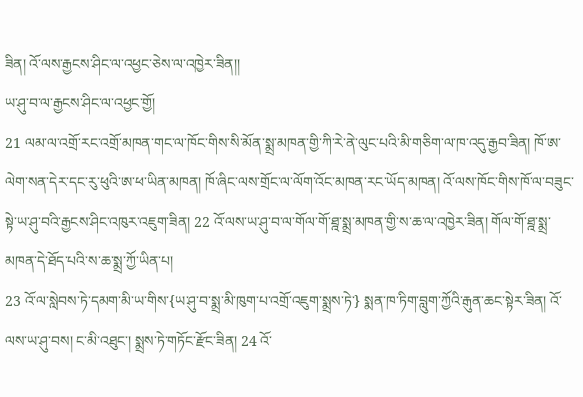ཟིན། འོ་ལས་རྒྱངས་ཤིང་ལ་འཕྱང་ཅེས་ལ་འཁྱེར་ཟིན།།
ཡ་ཤུ་བ་ལ་རྒྱངས་ཤིང་ལ་འཕྱང་གྱོ།
21 ལམ་ལ་འགྲོ་རང་འགྲོ་མཁན་གང་ལ་ཁོང་གིས་སི་མོན་སྨྲ་མཁན་གྱི་ཀི་རེ་ནེ་ལུང་པའི་མི་གཅིག་ལ་ཁ་འདུ་རྒྱབ་ཟིན། ཁོ་ཨ་ལེག་སན་དེར་དང་རུ་ཕུའི་ཨ་ཕ་ཡིན་མཁན། ཁོ་ཞིང་ལས་གྲོང་ལ་ལོག་འོང་མཁན་རང་ཡོད་མཁན། འོ་ལས་ཁོང་གིས་ཁོ་ལ་བཟུང་སྟེ་ཡ་ཤུ་བའི་རྒྱངས་ཤིང་འཁུར་འཇུག་ཟིན། 22 འོ་ལས་ཡ་ཤུ་བ་ལ་གོལ་གོ་ཐྰ་སྨྲ་མཁན་གྱི་ས་ཆ་ལ་འཁྱེར་ཟིན། གོལ་གོ་ཐྰ་སྨྲ་མཁན་དེ་ཐོད་པའི་ས་ཆ་སྨྲ་ཀྱོ་ཡིན་པ།
23 འོ་ལ་སླེབས་ཏེ་དམག་མི་ཡ་གིས་{ཡ་ཤུ་བ་སྨྲ་མི་ཁུག་པ་འགྲོ་འཇུག་སྨྲས་ཏེ་} སྨན་ཁ་ཏིག་བླུག་ཀྱོའི་རྒུན་ཆང་སྟེར་ཟིན། འོ་ལས་ཡ་ཤུ་བས། ང་མི་འཐུང་། སྨྲས་ཏེ་གཏོང་རྫོང་ཟིན། 24 འོ་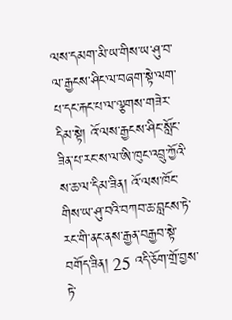ལས་དམག་མི་ཡ་གིས་ཡ་ཤུ་བ་ལ་རྒྱངས་ཤིང་ལ་བཞག་སྟེ་ལག་པ་དང་རྐང་པ་ལ་ལྕགས་གཟེར་དིམ་སྟེ། འོ་ལས་རྒྱངས་ཤིང་སློང་ཟིན་པ་རང་ས་ལ་ཨི་ཁུང་འབྲུ་ཀྱོའི་ས་ཆ་ལ་དིམ་ཟིན། འོ་ལས་ཁོང་གིས་ཡ་ཤུ་བའི་བཀབ་ཆ་བླངས་ཏེ་རང་གི་ནང་ནས་རྒྱན་བརྒྱབ་སྟེ་བགོད་ཟིན། 25 འདི་ཅོག་གྲོ་བྱས་ཏེ་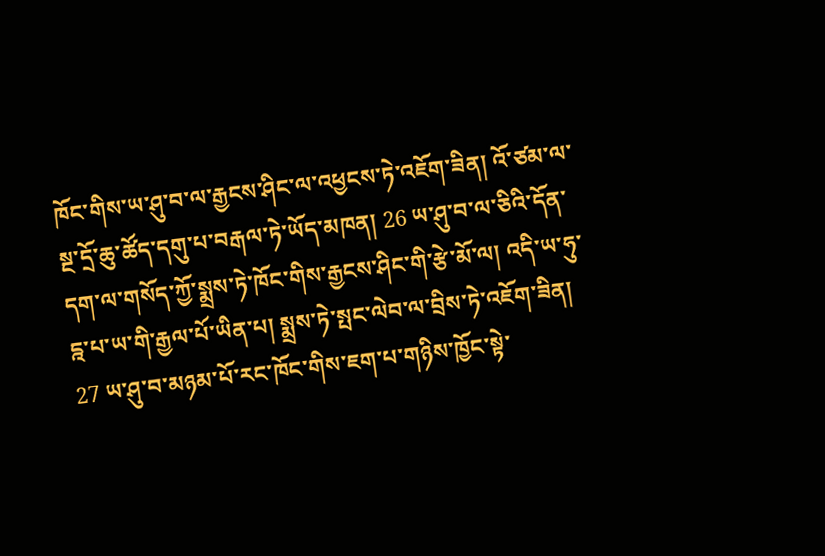ཁོང་གིས་ཡ་ཤུ་བ་ལ་རྒྱངས་ཤིང་ལ་འཕྱངས་ཏེ་འཇོག་ཟིན། འོ་ཙམ་ལ་སྔ་དྲོ་ཆུ་ཚོད་དགུ་པ་བརྒལ་ཏེ་ཡོད་མཁན། 26 ཡ་ཤུ་བ་ལ་ཅིའི་དོན་དག་ལ་གསོད་ཀྱོ་སྨྲས་ཏེ་ཁོང་གིས་རྒྱངས་ཤིང་གི་རྩེ་མོ་ལ། འདི་ཡ་ཧུ་དྰ་པ་ཡ་གི་རྒྱལ་པོ་ཡིན་པ། སྨྲས་ཏེ་སྤང་ལེབ་ལ་བྲིས་ཏེ་འཇོག་ཟིན།
27 ཡ་ཤུ་བ་མཉམ་པོ་རང་ཁོང་གིས་ཇག་པ་གཉིས་ཁྱོང་སྟེ་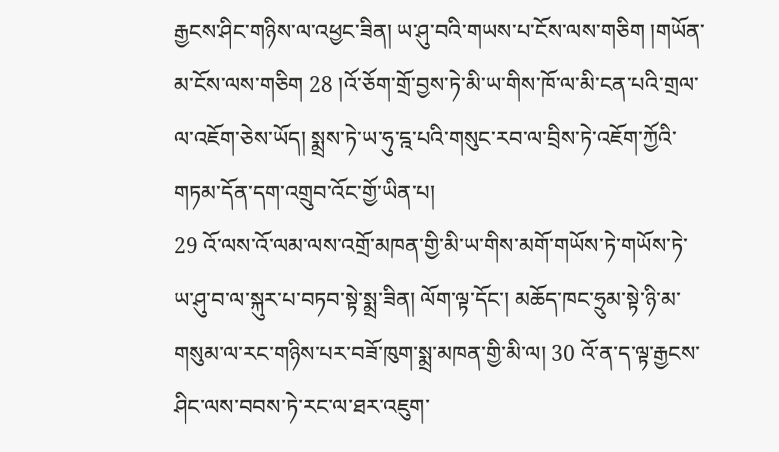རྒྱངས་ཤིང་གཉིས་ལ་འཕྱང་ཟིན། ཡ་ཤུ་བའི་གཡས་པ་ངོས་ལས་གཅིག །གཡོན་མ་ངོས་ལས་གཅིག 28 །འོ་ཅོག་གྲོ་བྱས་ཏེ་མི་ཡ་གིས་ཁོ་ལ་མི་ངན་པའི་གྲལ་ལ་འཇོག་ཅེས་ཡོད། སྨྲས་ཏེ་ཡ་ཧུ་དྰ་པའི་གསུང་རབ་ལ་བྲིས་ཏེ་འཇོག་ཀྱོའི་གཏམ་དོན་དག་འགྲུབ་འོང་གྱོ་ཡིན་པ།
29 འོ་ལས་འོ་ལམ་ལས་འགྲོ་མཁན་གྱི་མི་ཡ་གིས་མགོ་གཡོས་ཏེ་གཡོས་ཏེ་ཡ་ཤུ་བ་ལ་སྐུར་པ་བཏབ་སྟེ་སྨྲ་ཟིན། ལོག་ལྟ་དོང་། མཆོད་ཁང་ཧྲུམ་སྟེ་ཉི་མ་གསུམ་ལ་རང་གཉིས་པར་བཟོ་ཁུག་སྨྲ་མཁན་གྱི་མི་ལ། 30 འོ་ན་ད་ལྟ་རྒྱངས་ཤིང་ལས་བབས་ཏེ་རང་ལ་ཐར་འཇུག་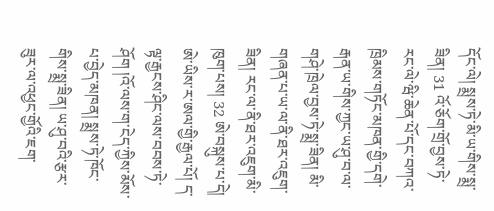དོང་ལེ། སྨྲས་ཏེ་མི་ཡ་གིས་སྨྲ་ཟིན། 31 འོ་ཅོག་གྲོ་བྱས་ཏེ་རང་ལེ་ཝི་ཆེན་པོ་དང་བཀའ་ཁྲིམས་གཏོང་མཁན་གྱི་དགེ་རྒན་ཡ་གིས་ཀྱང་ཡ་ཤུ་བ་ལ་གཤེ་ཁྲེལ་བྱས་ཏེ་སྨྲ་ཟིན། མི་གཞན་པ་ཡ་ལ་ནི་ཐར་འཇུག་ཟིན། རང་ལ་ནི་ཐར་འཇུག་མི་ཁུག་པས། 32 ཨེ་བསྐུས་པ་དེ། ཨེ་ཡིས་ར་ཨལ་གྱི་རྒྱལ་པོ། ད་ལྟ་རྒྱངས་ཤིང་ལས་བབས་ཏེ་ཤོག །འོ་ལས་ག་ངེད་ཀྱིས་མོས་པ་བྱེད་མཁན། སྨྲས་ཏེ་ཁོང་གིས་སྨྲ་ཟིན། ཡ་ཤུ་བའི་རྩར་ཟུར་ལ་འཕྱང་གྱོའི་ཇག་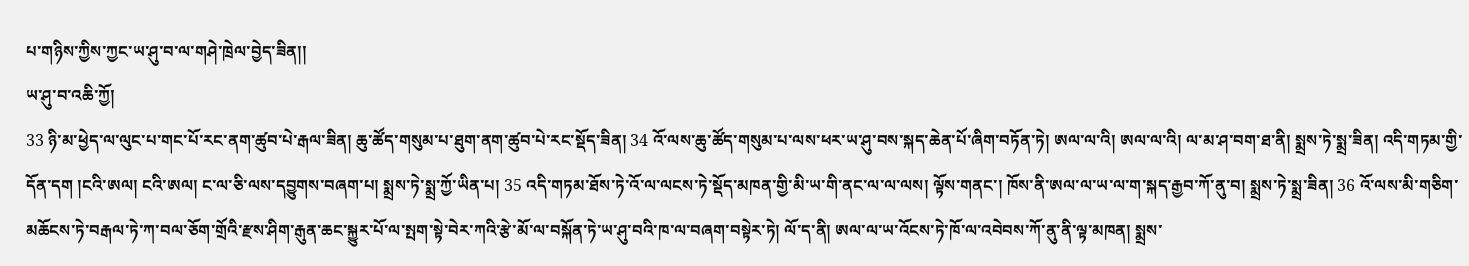པ་གཉིས་ཀྱིས་ཀྱང་ཡ་ཤུ་བ་ལ་གཤེ་ཁྲེལ་བྱེད་ཟིན།།
ཡ་ཤུ་བ་འཆི་ཀྱོ།
33 ཉི་མ་ཕྱེད་ལ་ལུང་པ་གང་པོ་རང་ནག་ཚུབ་པེ་རྒལ་ཟིན། ཆུ་ཚོད་གསུམ་པ་ཐུག་ནག་ཚུབ་པེ་རང་སྡོད་ཟིན། 34 འོ་ལས་ཆུ་ཚོད་གསུམ་པ་ལས་ཕར་ཡ་ཤུ་བས་སྐད་ཆེན་པོ་ཞིག་བཏོན་ཏེ། ཨལ་ལ་འི། ཨལ་ལ་འི། ལ་མ་ཤ་བག་ཐ་ནི། སྨྲས་ཏེ་སྨྲ་ཟིན། འདི་གཏམ་གྱི་དོན་དག །ངའི་ཨལ། ངའི་ཨལ། ང་ལ་ཅི་ལས་དབྱུགས་བཞག་པ། སྨྲས་ཏེ་སྨྲ་ཀྱོ་ཡིན་པ། 35 འདི་གཏམ་ཐོས་ཏེ་འོ་ལ་ལངས་ཏེ་སྡོད་མཁན་གྱི་མི་ཡ་གི་ནང་ལ་ལ་ལས། ལྟོས་གནང་། ཁོས་ནི་ཨལ་ལ་ཡ་ལ་ག་སྐད་རྒྱབ་ཀོ་ནུ་བ། སྨྲས་ཏེ་སྨྲ་ཟིན། 36 འོ་ལས་མི་གཅིག་མཆོངས་ཏེ་བརྒལ་ཏེ་ཀ་བལ་ཅོག་གྲོའི་རྫས་ཤིག་རྒུན་ཆང་སྐྱུར་པོ་ལ་སྤག་སྟེ་བེར་ཀའི་རྩེ་མོ་ལ་བསྐོན་ཏེ་ཡ་ཤུ་བའི་ཁ་ལ་བཞག་བསྟེར་ཏེ། ལོ་ད་ནི། ཨལ་ལ་ཡ་འོངས་ཏེ་ཁོ་ལ་འབེབས་ཀོ་ནུ་ནི་ལྟ་མཁན། སྨྲས་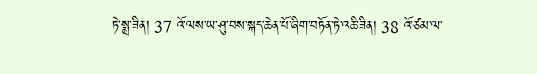ཏེ་སྨྲ་ཟིན། 37 འོ་ལས་ཡ་ཤུ་བས་སྐད་ཆེན་པོ་ཞིག་བཏོན་ཏེ་འཆི་ཟིན། 38 འོ་ཙམ་ལ་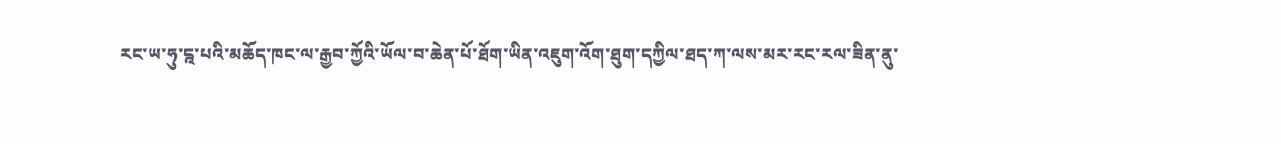རང་ཡ་ཧུ་དྰ་པའི་མཆོད་ཁང་ལ་རྒྱབ་ཀྱོའི་ཡོལ་བ་ཆེན་པོ་ཐོག་ཡིན་འཇུག་འོག་ཐུག་དཀྱིལ་ཐད་ཀ་ལས་མར་རང་རལ་ཟིན་ནུ་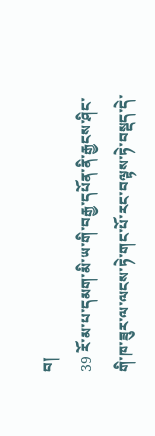བ།
39 རོ་མ་པ་དམག་མི་ཡ་གི་བརྒྱ་དཔོན་ནི་རྒྱངས་ཤིང་གི་ཁ་ཟུར་ལ་ལངས་ཏེ་གང་པོ་རང་བལྟས་ཏེ་བསྡད་དེ་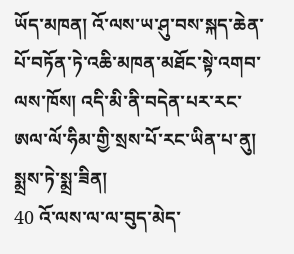ཡོད་མཁན། འོ་ལས་ཡ་ཤུ་བས་སྐད་ཆེན་པོ་བཏོན་ཏེ་འཆི་མཁན་མཐོང་སྟེ་འགབ་ལས་ཁོས། འདི་མི་ནི་བདེན་པར་རང་ཨལ་ལོ་ཧིམ་གྱི་སྲས་པོ་རང་ཡིན་པ་ནུ། སྨྲས་ཏེ་སྨྲ་ཟིན།
40 འོ་ལས་ལ་ལ་བུད་མེད་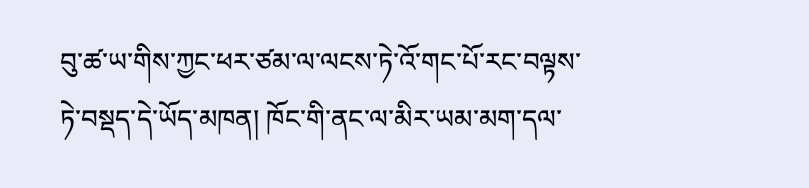བུ་ཚ་ཡ་གིས་ཀྱང་ཕར་ཙམ་ལ་ལངས་ཏེ་འོ་གང་པོ་རང་བལྟས་ཏེ་བསྡད་དེ་ཡོད་མཁན། ཁོང་གི་ནང་ལ་མིར་ཡམ་མག་དལ་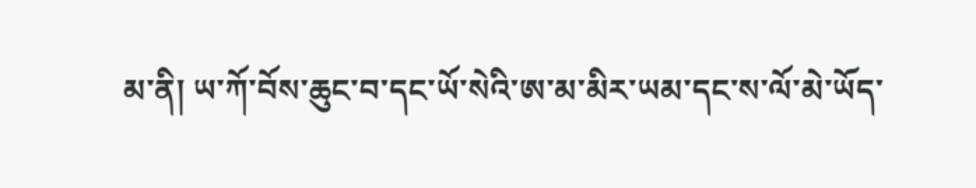མ་ནི། ཡ་ཀོ་བོས་ཆུང་བ་དང་ཡོ་སེའི་ཨ་མ་མིར་ཡམ་དང་ས་ལོ་མེ་ཡོད་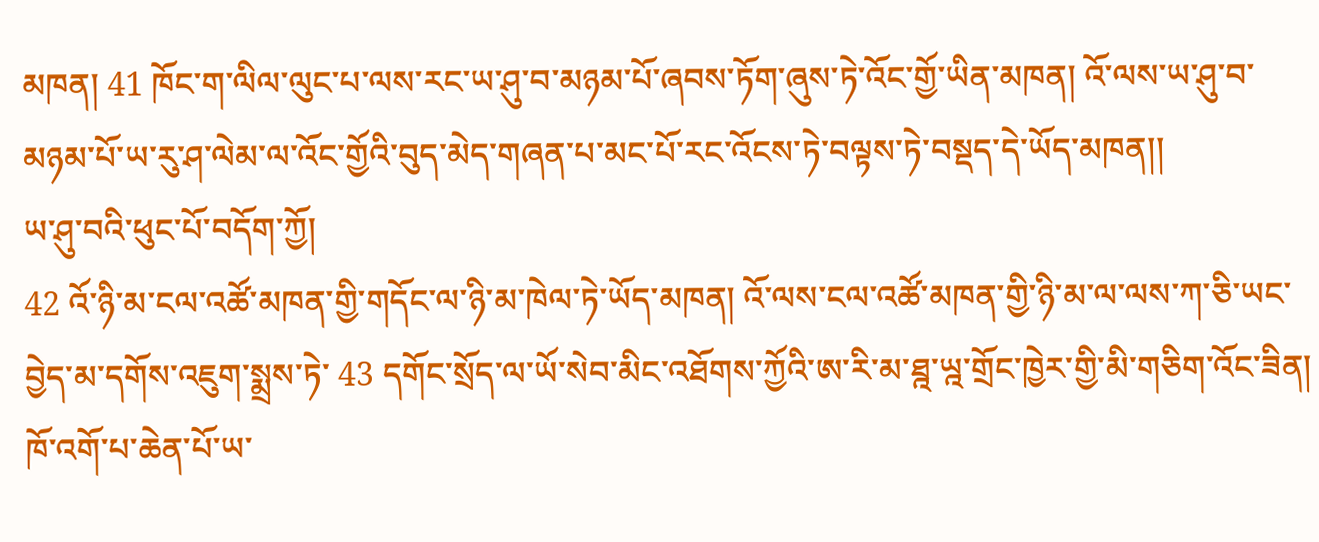མཁན། 41 ཁོང་ག་ལིལ་ལུང་པ་ལས་རང་ཡ་ཤུ་བ་མཉམ་པོ་ཞབས་ཏོག་ཞུས་ཏེ་འོང་གྱོ་ཡིན་མཁན། འོ་ལས་ཡ་ཤུ་བ་མཉམ་པོ་ཡ་རུ་ཤ་ལེམ་ལ་འོང་གྱོའི་བུད་མེད་གཞན་པ་མང་པོ་རང་འོངས་ཏེ་བལྟས་ཏེ་བསྡད་དེ་ཡོད་མཁན།།
ཡ་ཤུ་བའི་ཕུང་པོ་བདོག་ཀྱོ།
42 འོ་ཉི་མ་ངལ་འཚོ་མཁན་གྱི་གདོང་ལ་ཉི་མ་ཁེལ་ཏེ་ཡོད་མཁན། འོ་ལས་ངལ་འཚོ་མཁན་གྱི་ཉི་མ་ལ་ལས་ཀ་ཅི་ཡང་བྱེད་མ་དགོས་འཇུག་སྨྲས་ཏེ་ 43 དགོང་སྲོད་ལ་ཡོ་སེབ་མིང་འཐོགས་ཀྱོའི་ཨ་རི་མ་ཐྰ་ཡྰ་གྲོང་ཁྱེར་གྱི་མི་གཅིག་འོང་ཟིན། ཁོ་འགོ་པ་ཆེན་པོ་ཡ་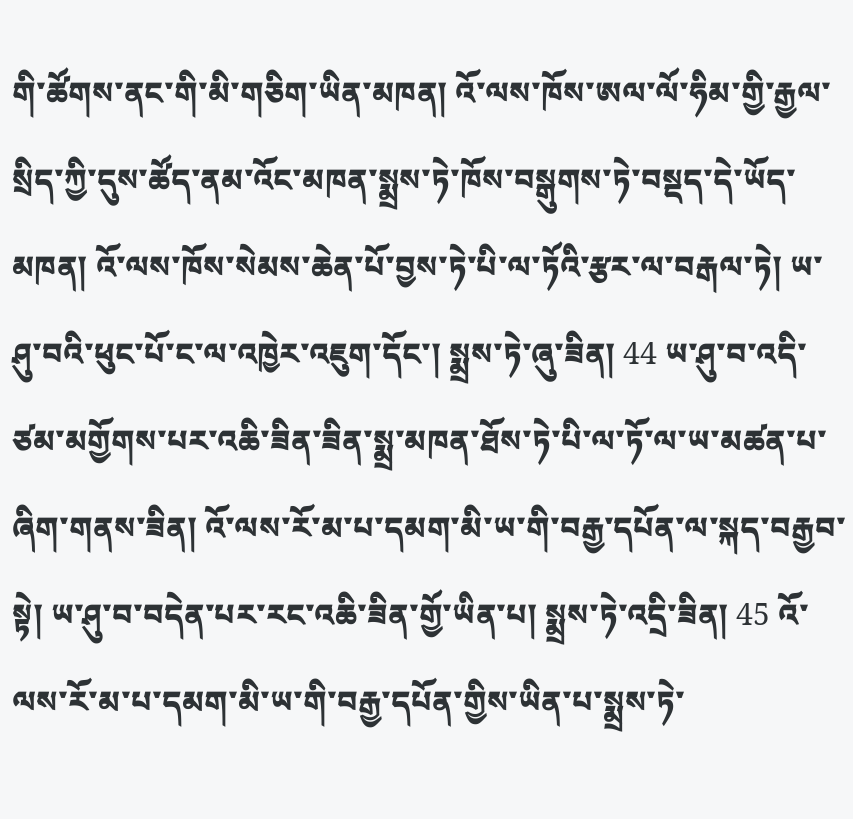གི་ཚོགས་ནང་གི་མི་གཅིག་ཡིན་མཁན། འོ་ལས་ཁོས་ཨལ་ལོ་ཧིམ་གྱི་རྒྱལ་སྲིད་ཀྱི་དུས་ཚོད་ནམ་འོང་མཁན་སྨྲས་ཏེ་ཁོས་བསྒུགས་ཏེ་བསྡད་དེ་ཡོད་མཁན། འོ་ལས་ཁོས་སེམས་ཆེན་པོ་བྱས་ཏེ་པི་ལ་ཏོའི་རྩར་ལ་བརྒལ་ཏེ། ཡ་ཤུ་བའི་ཕུང་པོ་ང་ལ་འཁྱེར་འཇུག་དོང་། སྨྲས་ཏེ་ཞུ་ཟིན། 44 ཡ་ཤུ་བ་འདི་ཙམ་མགྱོགས་པར་འཆི་ཟིན་ཟིན་སྨྲ་མཁན་ཐོས་ཏེ་པི་ལ་ཏོ་ལ་ཡ་མཚན་པ་ཞིག་གནས་ཟིན། འོ་ལས་རོ་མ་པ་དམག་མི་ཡ་གི་བརྒྱ་དཔོན་ལ་སྐད་བརྒྱབ་སྟེ། ཡ་ཤུ་བ་བདེན་པར་རང་འཆི་ཟིན་གྱོ་ཡིན་པ། སྨྲས་ཏེ་འདྲི་ཟིན། 45 འོ་ལས་རོ་མ་པ་དམག་མི་ཡ་གི་བརྒྱ་དཔོན་གྱིས་ཡིན་པ་སྨྲས་ཏེ་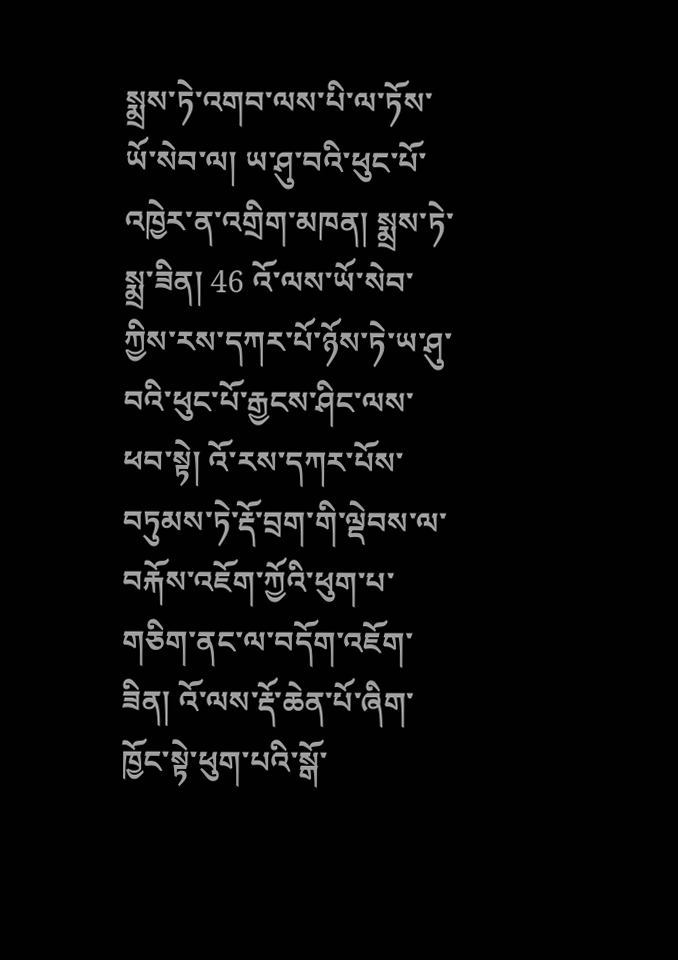སྨྲས་ཏེ་འགབ་ལས་པི་ལ་ཏོས་ཡོ་སེབ་ལ། ཡ་ཤུ་བའི་ཕུང་པོ་འཁྱེར་ན་འགྲིག་མཁན། སྨྲས་ཏེ་སྨྲ་ཟིན། 46 འོ་ལས་ཡོ་སེབ་ཀྱིས་རས་དཀར་པོ་ཉོས་ཏེ་ཡ་ཤུ་བའི་ཕུང་པོ་རྒྱངས་ཤིང་ལས་ཕབ་སྟེ། འོ་རས་དཀར་པོས་བཏུམས་ཏེ་རྡོ་བྲག་གི་ལྡེབས་ལ་བརྐོས་འཇོག་ཀྱོའི་ཕུག་པ་གཅིག་ནང་ལ་བདོག་འཇོག་ཟིན། འོ་ལས་རྡོ་ཆེན་པོ་ཞིག་ཁྱོང་སྟེ་ཕུག་པའི་སྒོ་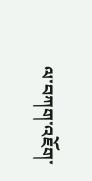ལ་བཀག་འཇོག་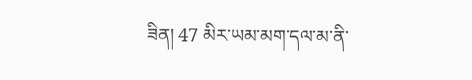ཟིན། 47 མིར་ཡམ་མག་དལ་མ་ནི་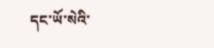དང་ཡོ་སེའི་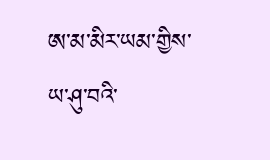ཨ་མ་མིར་ཡམ་གྱིས་ཡ་ཤུ་བའི་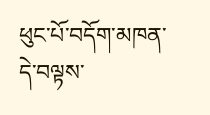ཕུང་པོ་བདོག་མཁན་དེ་བལྟས་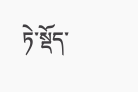ཏེ་སྡོད་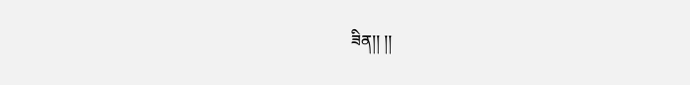ཟིན།། །།